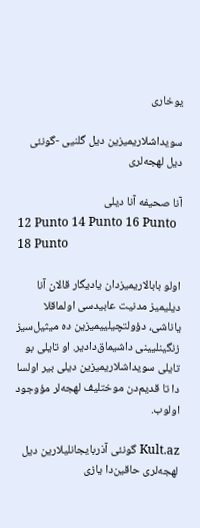یوخاری

سویداشلاریمیزین دیل گلنیی -گونئی دیل لهجه‌لری

آنا صحیفه آنا دیلی
12 Punto 14 Punto 16 Punto 18 Punto

اولو بابالاریمیزدان یادیگار قالان آنا دیلیمیز مدنیت عابیدسی اولماقلا یاناشی، دؤولتچیلییمیزین ده میثیل‌سیز زنگینلیینی داشیماق‌دادیر. او تایلی بو تایلی سویداشلاریمیزین دیلی بیر اولسا دا تا قدیم‌دن موختلیف لهجه‌لر مؤوجود اولوب.

Kult.az گونئی آذربایجانلیلارین دیل لهجه‌لری حاقین‌دا یازی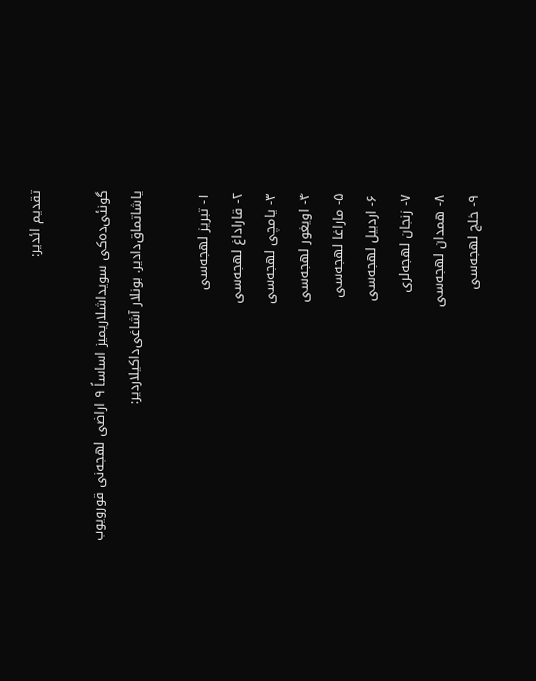تقدیم ائدیر:

گونئی‌ده‌کی سویداشلاریمیز اساساً ۹ اراضی لهجه‌نی قورویوب یاشاتماق‌دادیر. بونلار آشاغی‌داکیلاردیر:

۱- تبریز لهجه‌سی
۲- قاراداغ لهجه‌سی
۳- یامچی لهجه‌سی
۴- اویغور لهجه‌سی
۵- ماراغا لهجه‌سی
۶- اردبیل لهجه‌سی
۷- زنجان لهجه‌لری
۸- همدان لهجه‌سی
۹- خلج لهجه‌سی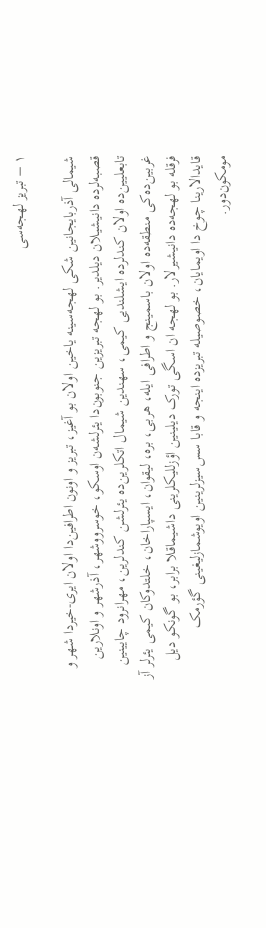۱ – تبریز لهجه‌سی

شیمالی آذربایجانین شکی لهجه‌سینه یاخین اولان بو آغیز، تبریز و اونون اطرافین‌دا اولان ایری-خیردا شهر و قصبه‌لرده دانیشیلان دیلدیر. بو لهجه تبریزین جنوبون‌دا یئرلشه‌ن اوسکو، خوسرووشهر، آذرشهر و اونلارین تابعلیین‌ده اولان کندلرده ایشلندیی کیمی، سهندین شیمال اتکلرین‌ده یئرلشن کندلرین، مهرانرود چایینین غربین‌ده‌کی منطقه‌ده اولان باسمینج و اطرافی ایله، هربی، بره، لیقوان، ایسپاراخان، خلتدوکان کیمی یئرلر آز فرقله بو لهجه‌ده دانیشیرلار. بو لهجه ان اسگی تورک دیلینین اؤزللیکلرینی داشیماقلا برابر، بو گونکو دیل قایدالارینا چوخ دا اویمایان، خصوصیله تبریزده اینجه و قابا سس‌سیزلرینین اویوشمازلیغینی گؤرمک مومکون‌دور.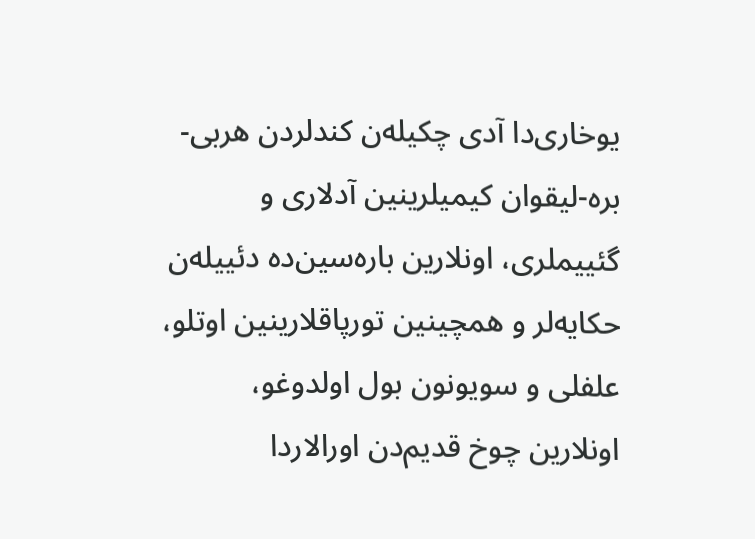یوخاری‌دا آدی چکیله‌ن کندلردن هربی-بره-لیقوان کیمیلرینین آدلاری و گئییملری، اونلارین باره‌سین‌ده دئییله‌ن حکایه‌لر و همچینین تورپاقلارینین اوتلو، علفلی و سویونون بول اولدوغو، اونلارین چوخ قدیم‌دن اورالاردا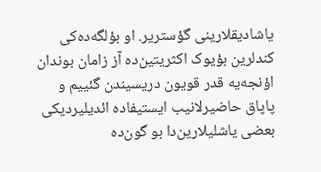یاشادیقلارینی گؤستریر. او بؤلگه‌ده‌کی کندلرین بؤیوک اکثریتین‌ده آز زامان بوندان اؤنجه‌یه قدر قویون دریسیندن گئییم و پاپاق حاضیرلانیب ایستیفاده ائدیلیردیکی بعضی یاشلیلارین‌دا بو گون‌ده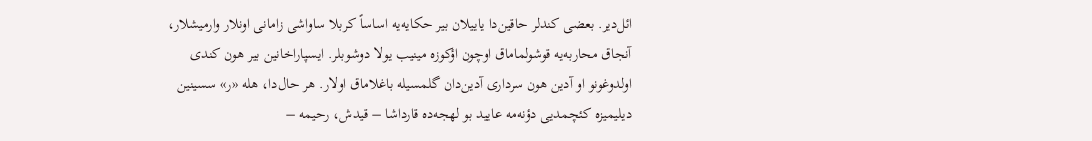ائل‌دیر. بعضی کندلر حاقین‌دا یاییلان بیر حکایه‌یه اساساً کربلا ساواشی زامانی اونلار وارمیشلار، آنجاق محاربه‌یه قوشولماماق اوچون اؤکوزه مینیب یولا دوشوبلر. ایسپاراخانین بیر هون کندی اولدوغونو او آدین هون سرداری آدین‌دان گلمسیله باغلاماق اولار. هر حال‌دا، هله «ر» سسینین دیلیمیزه کئچمدیی دؤنه‌مه عایید بو لهجه‌ده قارداشا – قیدش، رحیمه –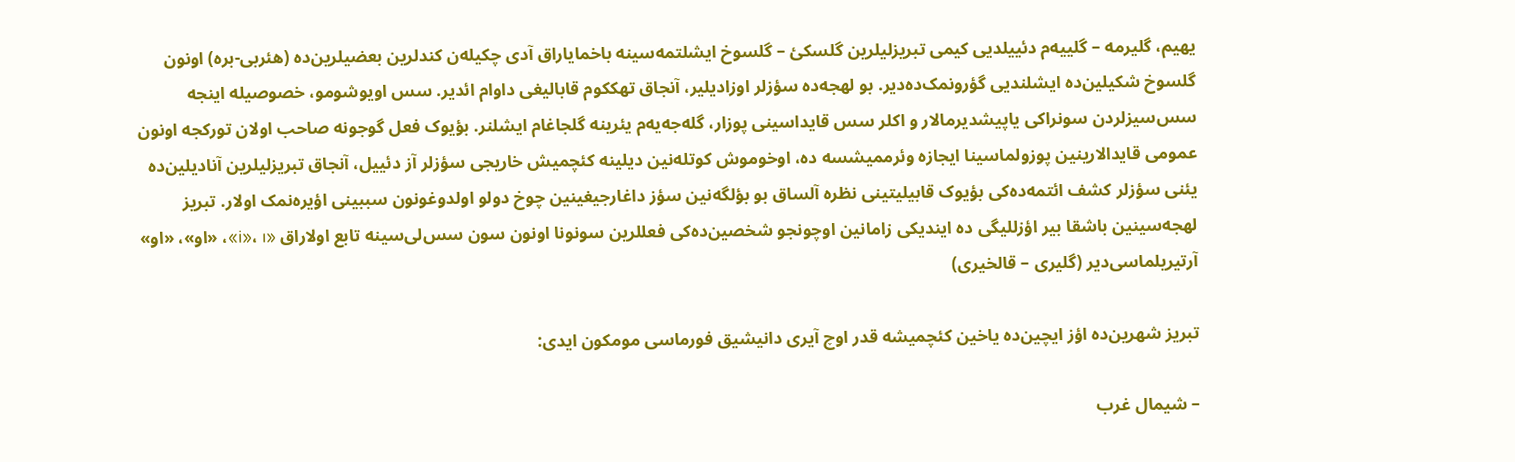یهیم، گلیرمه – گلییه‌م دئییلدیی کیمی تبریزلیلرین گلسکئ – گلسوخ ایشلتمه‌سینه باخمایاراق آدی چکیله‌ن کندلرین بعضیلرین‌ده (هئربی-بره) اونون گلسوخ شکیلین‌ده ایشلندیی گؤرونمک‌ده‌دیر. بو لهجه‌ده سؤزلر اوزادیلیر، آنجاق تهککوم قابالیغی داوام ائدیر. سس اویوشومو، خصوصیله اینجه سس‌سیزلردن سونراکی یاپیشدیرمالار و اکلر سس قایداسینی پوزار، گله‌جه‌یه‌م یئرینه گلجاغام ایشلنر. بؤیوک فعل گوجونه صاحب اولان تورکجه اونون عمومی قایدالارینین پوزولماسینا ایجازه وئرممیشسه ده، اوخوموش کوتله‌نین دیلینه کئچمیش خاریجی سؤزلر آز دئییل، آنجاق تبریزلیلرین آنادیلین‌ده یئنی سؤزلر کشف ائتمه‌ده‌کی بؤیوک قابیلیتینی نظره آلساق بو بؤلگه‌نین سؤز داغارجیغینین چوخ دولو اولدوغونون سببینی اؤیره‌نمک اولار. تبریز لهجه‌سینین باشقا بیر اؤزللیگی ده ایندیکی زامانین اوچونجو شخصین‌ده‌کی فعللرین سونونا اونون سون سس‌لی‌سینه تابع اولاراق «i»، ı»، «او»، «او» آرتیریلماسی‌دیر (گلیری – قالخیری)

تبریز شهرین‌ده اؤز ایچین‌ده یاخین کئچمیشه قدر اوچ آیری دانیشیق فورماسی مومکون ایدی:

– شیمال غرب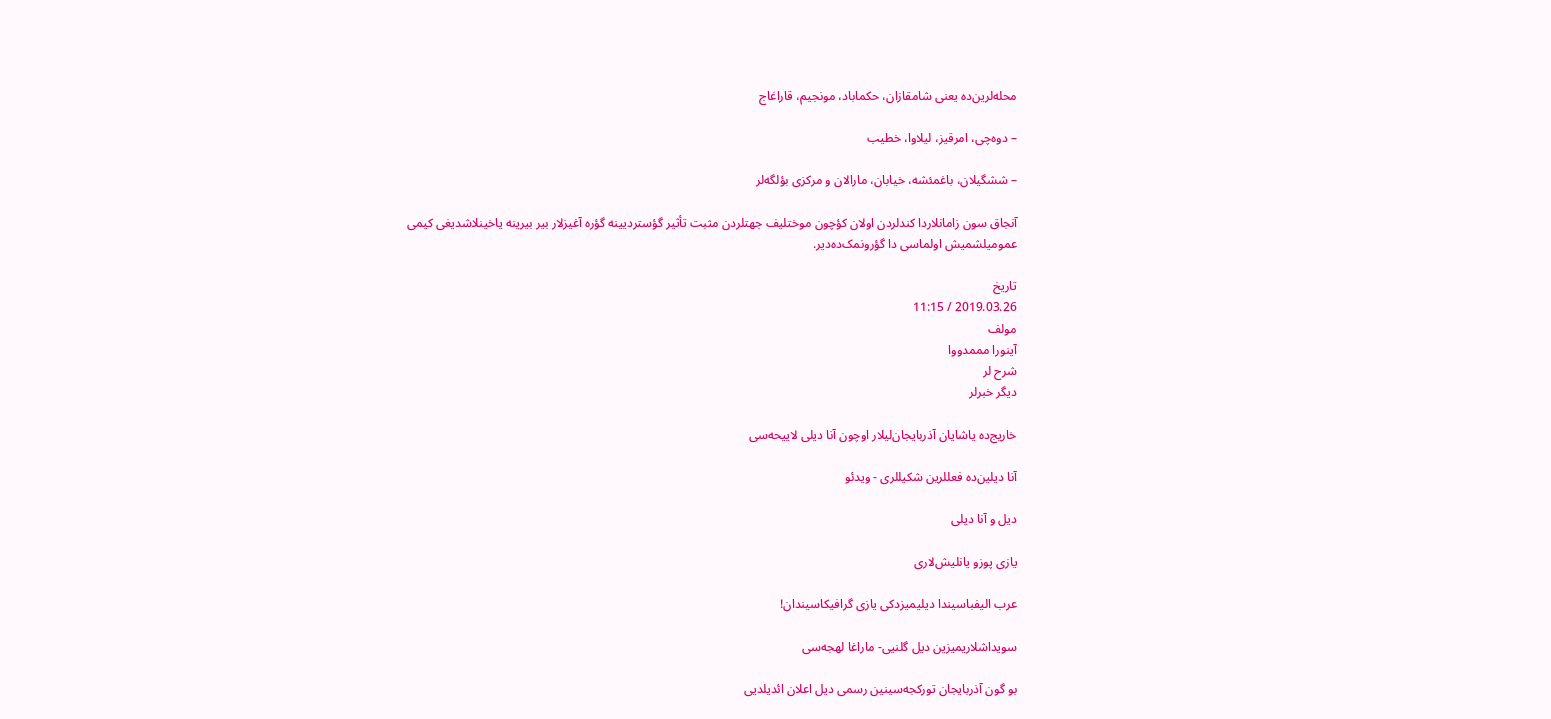محله‌لرین‌ده یعنی شامقازان، حکماباد، مونجیم، قاراغاج

– دوه‌چی، امرقیز، لیلاوا، خطیب

– ششگیلان، باغمئشه، خیابان، مارالان و مرکزی بؤلگه‌لر

آنجاق سون زامانلاردا کندلردن اولان کؤچون موختلیف جهتلردن مثبت تأثیر گؤستردیینه گؤره آغیزلار بیر بیرینه یاخینلاشدیغی کیمی عمومیلشمیش اولماسی دا گؤرونمک‌ده‌دیر.

تاریخ
2019.03.26 / 11:15
مولف
آینورا مممدووا
شرح لر
دیگر خبرلر

خاریج‌ده یاشایان آذربایجان‌لیلار اوچون آنا دیلی لاییحه‌سی

آنا دیلین‌ده فعللرین شکیللری - ویدئو

دیل و آنا دیلی

یازی پوزو یانلیش‌لاری

عرب الیفباسیندا دیلیمیزدکی یازی گرافیکاسیندان!

سویداشلاریمیزین دیل گلنیی- ماراغا لهجه‌سی

بو گون آذربایجان تورکجه‌سینین رسمی دیل اعلان ائدیلدیی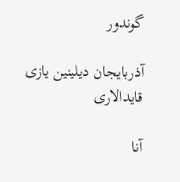گوندور

آذربایجان دیلینین یازی قایدالاری

آنا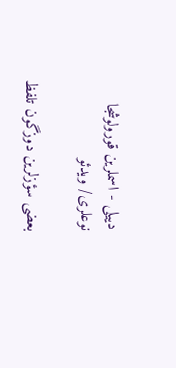دییلی - اسملرین قورولوشجا نوعلری/ ویدئو

بعضی سؤزلرین دوزگون تلفظ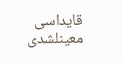قایداسی معینلشدی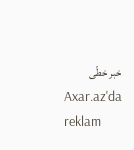خبر خطّی
Axar.az'da reklam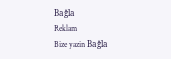Bağla
Reklam
Bize yazin Bağla